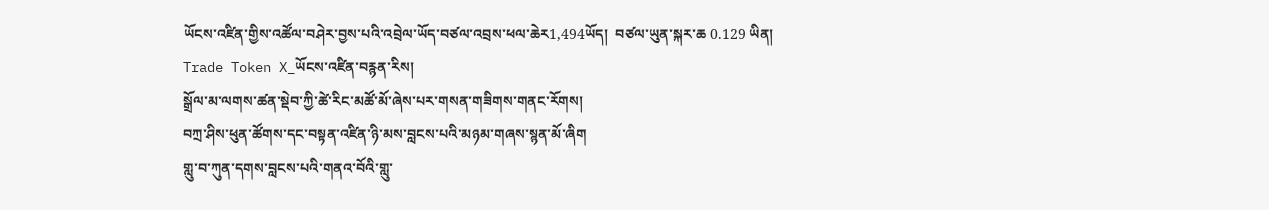ཡོངས་འཛིན་གྱིས་འཚོལ་བཤེར་བྱས་པའི་འབྲེལ་ཡོད་བཙལ་འབྲས་ཕལ་ཆེར1,494ཡོད།  བཙལ་ཡུན་སྐར་ཆ 0.129 ཡིན།
Trade Token X_ཡོངས་འཛིན་བརྙན་རིས།
སྒྲོལ་མ་ལགས་ཚན་སྡེབ་ཀྱི་ཚེ་རིང་མཚོ་མོ་ཞེས་པར་གསན་གཟིགས་གནང་རོགས།
བཀྲ་ཤིས་ཕུན་ཚོགས་དང་བསྟན་འཛིན་ཉི་མས་བླངས་པའི་མཉམ་གཞས་སྙན་མོ་ཞིག
གླུ་བ་ཀུན་དགས་བླངས་པའི་གནའ་བོའི་གླུ་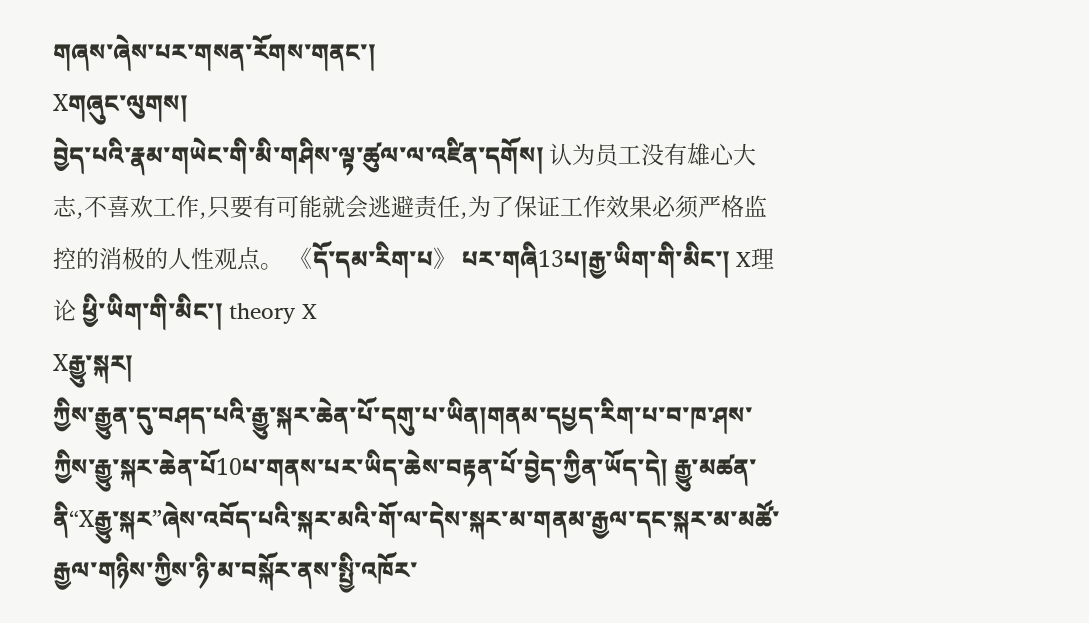གཞས་ཞེས་པར་གསན་རོགས་གནང་།
Xགཞུང་ལུགས།
བྱེད་པའི་རྣམ་གཡེང་གི་མི་གཤིས་ལྟ་ཚུལ་ལ་འཛིན་དགོས། 认为员工没有雄心大志,不喜欢工作,只要有可能就会逃避责任,为了保证工作效果必须严格监控的消极的人性观点。 《དོ་དམ་རིག་པ》 པར་གཞི13པ།རྒྱ་ཡིག་གི་མིང་། X理论 ཕྱི་ཡིག་གི་མིང་། theory X
Xརྒྱུ་སྐར།
ཀྱིས་རྒྱུན་དུ་བཤད་པའི་རྒྱུ་སྐར་ཆེན་པོ་དགུ་པ་ཡིན།གནམ་དཔྱད་རིག་པ་བ་ཁ་ཤས་ཀྱིས་རྒྱུ་སྐར་ཆེན་པོ10པ་གནས་པར་ཡིད་ཆེས་བརྟན་པོ་བྱེད་ཀྱིན་ཡོད་དེ། རྒྱུ་མཚན་ནི“Xརྒྱུ་སྐར”ཞེས་འབོད་པའི་སྐར་མའི་གོ་ལ་དེས་སྐར་མ་གནམ་རྒྱལ་དང་སྐར་མ་མཚོ་རྒྱལ་གཉིས་ཀྱིས་ཉི་མ་བསྐོར་ནས་སྤྱི་འཁོར་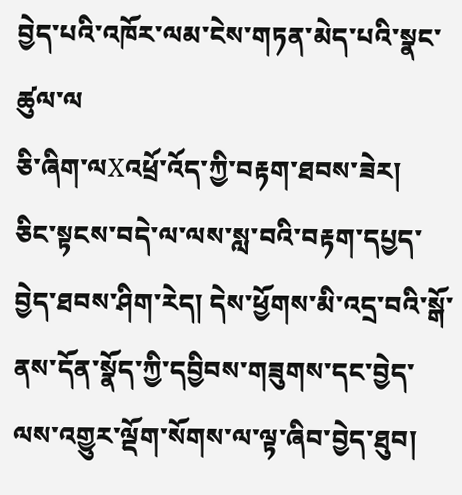བྱེད་པའི་འཁོར་ལམ་ངེས་གཏན་མེད་པའི་སྣང་ཚུལ་ལ
ཅི་ཞིག་ལXའཕྲོ་འོད་ཀྱི་བརྟག་ཐབས་ཟེར།
ཅིང་སྟངས་བདེ་ལ་ལས་སླ་བའི་བརྟག་དཔྱད་བྱེད་ཐབས་ཤིག་རེད། དེས་ཕྱོགས་མི་འདྲ་བའི་སྒོ་ནས་དོན་སྣོད་ཀྱི་དབྱིབས་གཟུགས་དང་བྱེད་ལས་འགྱུར་ལྡོག་སོགས་ལ་ལྟ་ཞིབ་བྱེད་ཐུབ།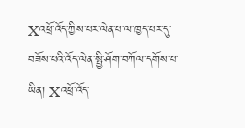Xའཕྲོ་འོད་ཀྱིས་པར་ལེན་པ་ལ་ཁྱད་པར་དུ་བཟོས་པའི་འོད་ལེན་སྤྱི་ཤོག་བཀོལ་དགོས་པ་ཡིན། Xའཕྲོ་འོད་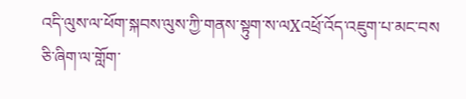འདི་ལུས་ལ་ཕོག་སྐབས་ལུས་ཀྱི་གནས་སྟུག་ས་ལXའཕྲོ་འོད་འཇུག་པ་མང་བས
ཅི་ཞིག་ལ་གློག་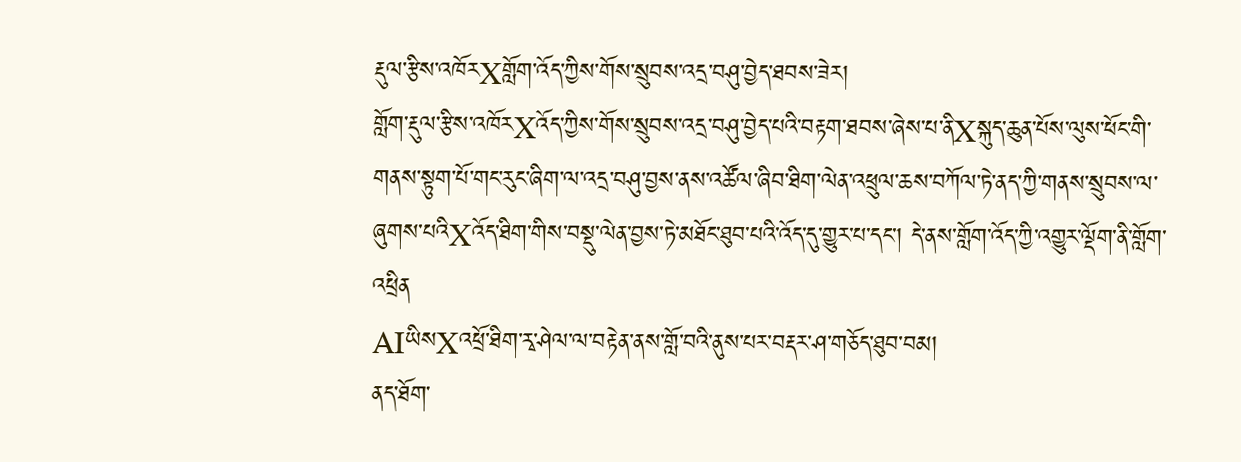རྡུལ་རྩིས་འཁོརXགློག་འོད་ཀྱིས་གོས་སྲུབས་འདྲ་བཤུ་བྱེད་ཐབས་ཟེར།
གློག་རྡུལ་རྩིས་འཁོརXའོད་ཀྱིས་གོས་སྲུབས་འདྲ་བཤུ་བྱེད་པའི་བརྟག་ཐབས་ཞེས་པ་ནིXསྐུད་ཆུན་པོས་ལུས་ཕོང་གི་གནས་སྟུག་པོ་གང་རུང་ཞིག་ལ་འདྲ་བཤུ་བྱས་ནས་འཚོལ་ཞིབ་ཐིག་ལེན་འཕྲུལ་ཆས་བཀོལ་ཏེ་ནད་ཀྱི་གནས་སྲུབས་ལ་ཞུགས་པའིXའོད་ཐིག་གིས་བསྡུ་ལེན་བྱས་ཏེ་མཐོང་ཐུབ་པའི་འོད་དུ་གྱུར་པ་དང་། དེ་ནས་གློག་འོད་ཀྱི་འགྱུར་ལྡོག་ནི་གློག་འཕྲིན
AIཡིསXའཕྲོ་ཐིག་རྭ་ཤེལ་ལ་བརྟེན་ནས་གློ་བའི་ནུས་པར་བརྡར་ཤ་གཅོད་ཐུབ་བམ།
ནད་ཐོག་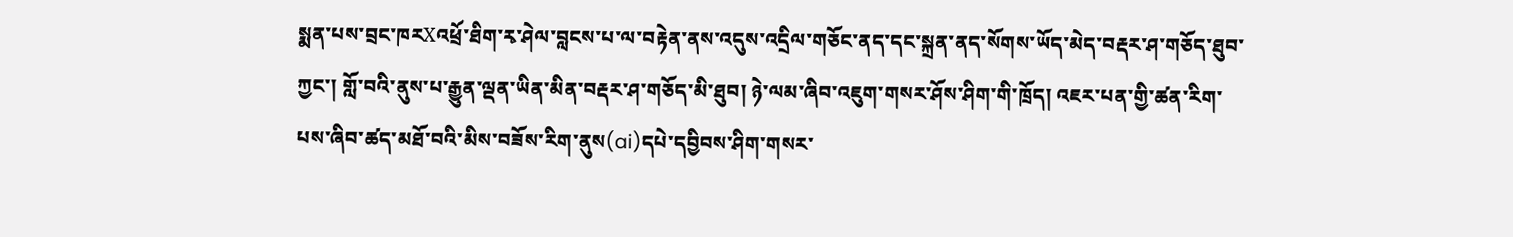སྨན་པས་བྲང་ཁརXའཕྲོ་ཐིག་རྭ་ཤེལ་བླངས་པ་ལ་བརྟེན་ནས་འདུས་འདྲིལ་གཅོང་ནད་དང་སྐྲན་ནད་སོགས་ཡོད་མེད་བརྡར་ཤ་གཅོད་ཐུབ་ཀྱང་། གློ་བའི་ནུས་པ་རྒྱུན་ལྡན་ཡིན་མིན་བརྡར་ཤ་གཅོད་མི་ཐུབ། ཉེ་ལམ་ཞིབ་འཇུག་གསར་ཤོས་ཤིག་གི་ཁྲོད། འཇར་པན་གྱི་ཚན་རིག་པས་ཞིབ་ཚད་མཐོ་བའི་མིས་བཟོས་རིག་ནུས(ai)དཔེ་དབྱིབས་ཤིག་གསར་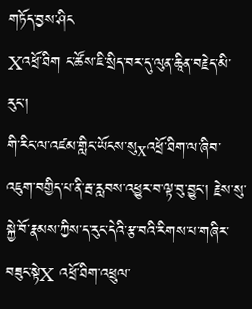གཏོད་བྱས་ཤིང
Xའཕྲོ་ཐིག ང་ཚོས་ཇི་སྲིད་བར་དུ་ལུན་ཆཱིན་བརྗེད་མི་རུང་།
གི་རིང་ལ་འཛམ་གླིང་ཡོངས་སུxའཕྲོ་ཐིག་ལ་ཞིབ་འཇུག་བགྱིད་པ་ནི་རྦ་རླབས་འཕྱུར་བ་ལྟ་བུ་བྱུང་། རྗེས་སུ་སྐྱེ་བོ་རྣམས་ཀྱིས་ད་རུང་དེའི་རྩ་བའི་རིགས་པ་གཞིར་བཟུང་སྟེX འཕྲོ་ཐིག་འཕྲུལ་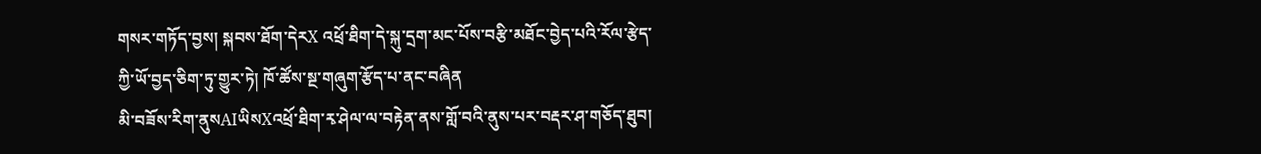གསར་གཏོད་བྱས། སྐབས་ཐོག་དེརX འཕྲོ་ཐིག་དེ་སྐུ་དྲག་མང་པོས་བརྩི་མཐོང་བྱེད་པའི་རོལ་རྩེད་ཀྱི་ཡོ་བྱད་ཅིག་ཏུ་གྱུར་ཏེ། ཁོ་ཚོས་སྔ་གཞུག་རྩོད་པ་ནང་བཞིན
མི་བཟོས་རིག་ནུསAIཡིསXའཕྲོ་ཐིག་རྭ་ཤེལ་ལ་བརྟེན་ནས་གློ་བའི་ནུས་པར་བརྡར་ཤ་གཅོད་ཐུབ།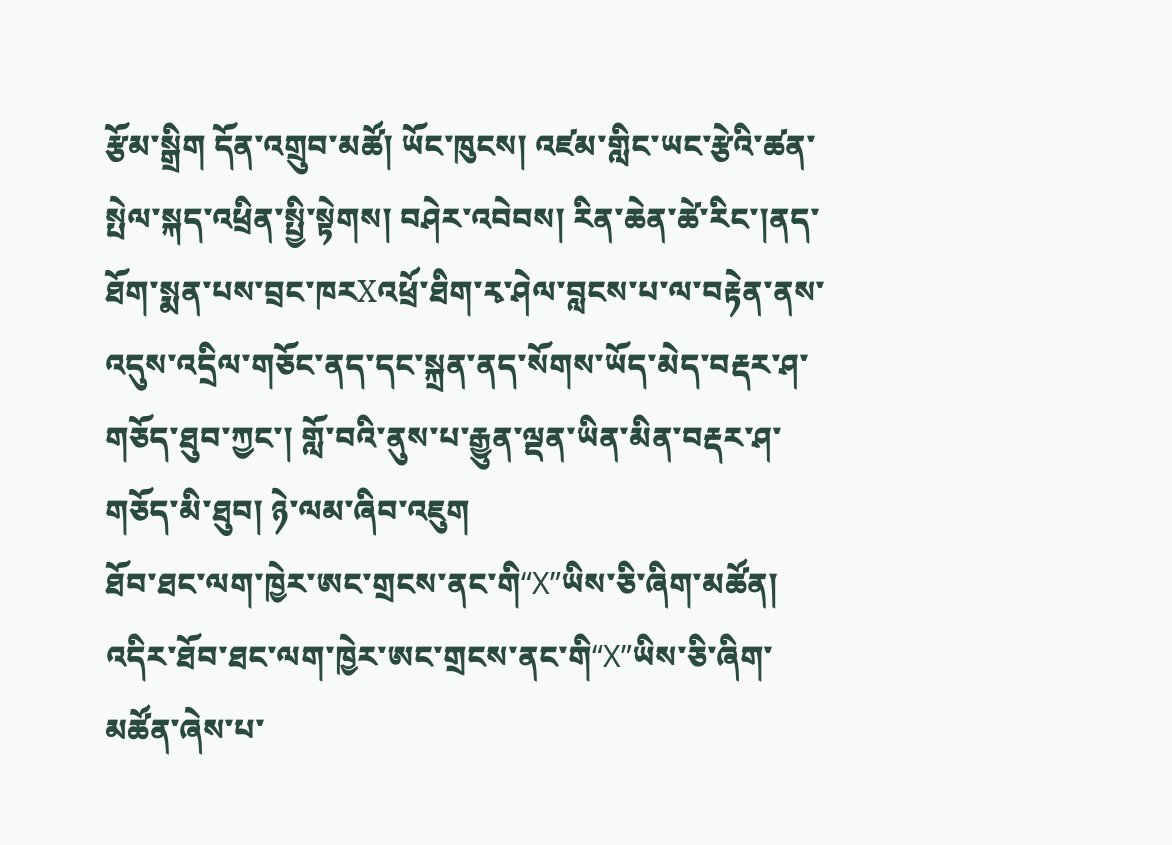རྩོམ་སྒྲིག དོན་འགྲུབ་མཚོ། ཡོང་ཁུངས། འཛམ་གླིང་ཡང་རྩེའི་ཚན་སྤེལ་སྐད་འཕྲིན་སྤྱི་སྟེགས། བཤེར་འབེབས། རིན་ཆེན་ཚེ་རིང་།ནད་ཐོག་སྨན་པས་བྲང་ཁརXའཕྲོ་ཐིག་རྭ་ཤེལ་བླངས་པ་ལ་བརྟེན་ནས་འདུས་འདྲིལ་གཅོང་ནད་དང་སྐྲན་ནད་སོགས་ཡོད་མེད་བརྡར་ཤ་གཅོད་ཐུབ་ཀྱང་། གློ་བའི་ནུས་པ་རྒྱུན་ལྡན་ཡིན་མིན་བརྡར་ཤ་གཅོད་མི་ཐུབ། ཉེ་ལམ་ཞིབ་འཇུག
ཐོབ་ཐང་ལག་ཁྱེར་ཨང་གྲངས་ནང་གི“X”ཡིས་ཅི་ཞིག་མཚོན།
འདིར་ཐོབ་ཐང་ལག་ཁྱེར་ཨང་གྲངས་ནང་གི“X”ཡིས་ཅི་ཞིག་མཚོན་ཞེས་པ་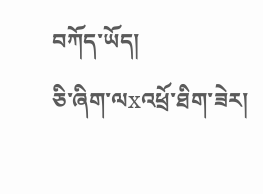བཀོད་ཡོད།
ཅི་ཞིག་ལxའཕྲོ་ཐིག་ཟེར།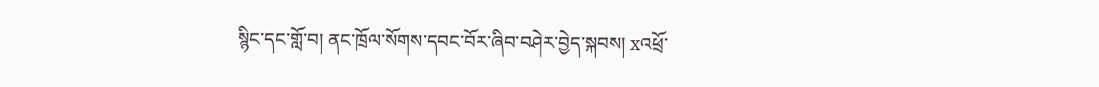སྙིང་དང་གློ་བ། ནང་ཁྲོལ་སོགས་དབང་བོར་ཞིབ་བཤེར་བྱེད་སྐབས། xའཕྲོ་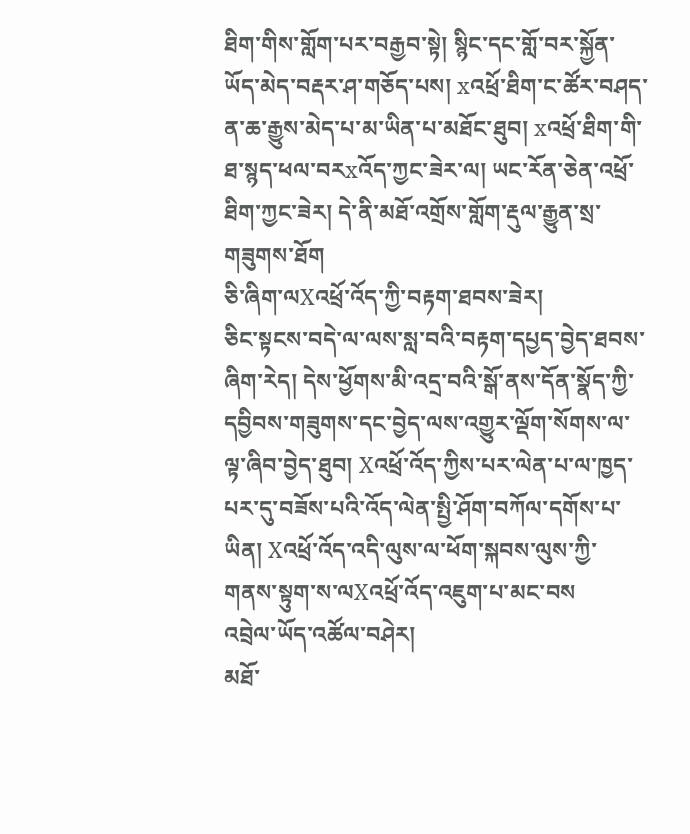ཐིག་གིས་གློག་པར་བརྒྱབ་སྟེ། སྙིང་དང་གློ་བར་སྐྱོན་ཡོད་མེད་བརྡར་ཤ་གཅོད་པས། xའཕྲོ་ཐིག་ང་ཚོར་བཤད་ན་ཆ་རྒྱུས་མེད་པ་མ་ཡིན་པ་མཐོང་ཐུབ། xའཕྲོ་ཐིག་གི་ཐ་སྙད་ཕལ་བརxའོད་ཀྱང་ཟེར་ལ། ཡང་རོན་ཅེན་འཕྲོ་ཐིག་ཀྱང་ཟེར། དེ་ནི་མཐོ་འགྲོས་གློག་རྡུལ་རྒྱུན་སྲ་གཟུགས་ཐོག
ཅི་ཞིག་ལXའཕྲོ་འོད་ཀྱི་བརྟག་ཐབས་ཟེར།
ཅིང་སྟངས་བདེ་ལ་ལས་སླ་བའི་བརྟག་དཔྱད་བྱེད་ཐབས་ཞིག་རེད། དེས་ཕྱོགས་མི་འདྲ་བའི་སྒོ་ནས་དོན་སྣོད་ཀྱི་དབྱིབས་གཟུགས་དང་བྱེད་ལས་འགྱུར་ལྡོག་སོགས་ལ་ལྟ་ཞིབ་བྱེད་ཐུབ། Xའཕྲོ་འོད་ཀྱིས་པར་ལེན་པ་ལ་ཁྱད་པར་དུ་བཟོས་པའི་འོད་ལེན་སྤྱི་ཤོག་བཀོལ་དགོས་པ་ཡིན། Xའཕྲོ་འོད་འདི་ལུས་ལ་ཕོག་སྐབས་ལུས་ཀྱི་གནས་སྟུག་ས་ལXའཕྲོ་འོད་འཇུག་པ་མང་བས
འབྲེལ་ཡོད་འཚོལ་བཤེར།
མཐོ་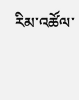རིམ་འཚོལ་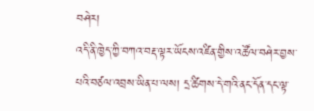བཤེར།
འདི་ནི་ཁྱེད་ཀྱི་བཀའ་བརྡ་ལྟར་ཡོངས་འཛིན་གྱིས་འཚོལ་བཤེར་བྱས་པའི་བཙལ་འབྲས་ཡིན་པ་ལས། དྲ་ཚིགས་དེ་གའི་ནང་དོན་དང་ལྟ་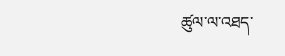ཚུལ་ལ་འཐད་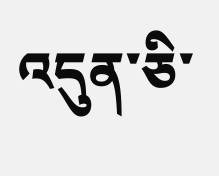འདུན་ཅི་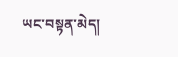ཡང་བསྟན་མེད།